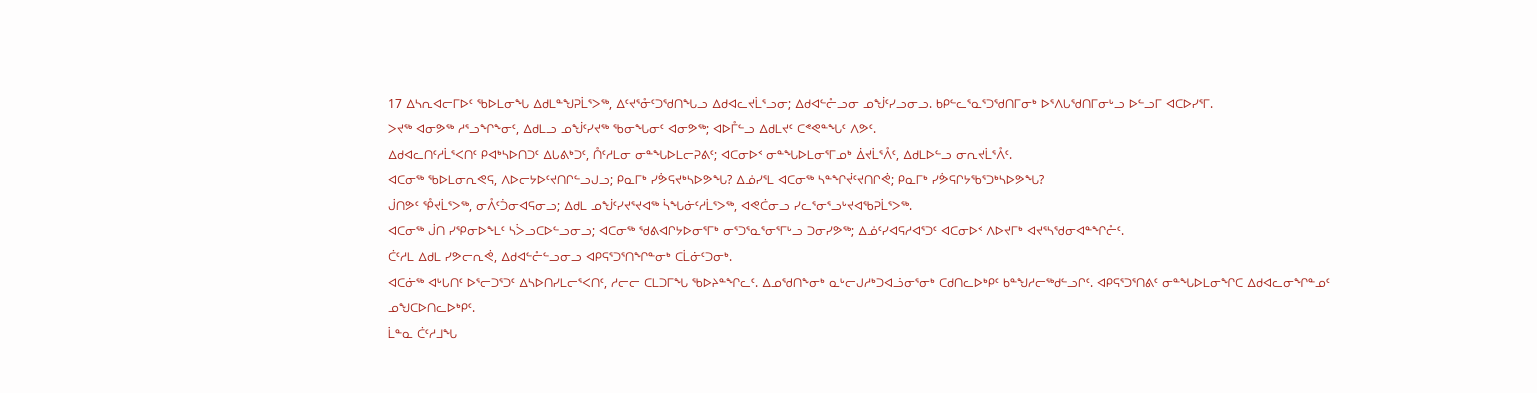17 ᐃᓴᕆᐊᓕᒥᐅᑦ ᖃᐅᒪᓂᖓ ᐃᑯᒪᓐᖑᕈᒫᕐᐳᖅ, ᐃᑦᔪᕐᓁᑦᑐᖁᑎᖓᓗ ᐃᑯᐊᓚᔪᒫᕐᓗᓂ; ᐃᑯᐊᓪᓔᓗᓂ ᓄᖒᑦᓯᓗᓂᓗ. ᑲᑭᓪᓚᕐᓇᕐᑐᖁᑎᒥᓂᒃ ᐅᕐᐱᒐᖁᑎᒥᓂᒡᓗ ᐅᓪᓗᒥ ᐊᑕᐅᓯᕐᒥ.
ᐳᔪᖅ ᐊᓂᕗᖅ ᓱᕐᓗᖏᖕᓂᑦ, ᐃᑯᒪᓗ ᓄᖒᑦᓯᔪᖅ ᖃᓂᖓᓂᑦ ᐊᓂᕗᖅ; ᐊᐅᒤᓪᓗ ᐃᑯᒪᔪᑦ ᑕᕝᕙᓐᖓᑦ ᐱᕗᑦ.
ᐃᑯᐊᓚᑎᑦᓱᒫᕐᐸᑎᑦ ᑭᐊᒃᓴᐅᑎᑐᑦ ᐃᒐᕕᒃᑐᑦ, ᑍᑦᓱᒪᓂ ᓂᓐᖓᐅᒪᓕᕈᕕᑦ; ᐊᑕᓂᐅᑉ ᓂᓐᖓᐅᒪᓂᕐᒥᓄᒃ ᐄᔪᒫᕐᐰᑦ, ᐃᑯᒪᐅᓪᓗ ᓂᕆᔪᒫᕐᐰᑦ.
ᐊᑕᓂᖅ ᖃᐅᒪᓂᕆᕙᕋ, ᐱᐅᓕᔭᐅᑦᔪᑎᒋᓪᓗᒍᓗ; ᑭᓇᒥᒃ ᓯᕘᕋᔪᒃᓴᐅᕗᖓ? ᐃᓅᓯᕐᒪ ᐊᑕᓂᖅ ᓴᓐᖏᔫᑦᔪᑎᒋᕚ; ᑭᓇᒥᒃ ᓯᕘᕋᒋᔭᖃᕐᑐᒃᓴᐅᕗᖓ?
ᒎᑎᕗᑦ ᕾᔪᒫᕐᐳᖅ, ᓂᐰᑦᑑᓂᐊᕋᓂᓗ; ᐃᑯᒪ ᓄᖒᑦᓯᔪᕐᔪᐊᖅ ᓵᖓᓃᑦᓱᒫᕐᐳᖅ, ᐊᕙᑖᓂᓗ ᓯᓚᕐᓂᕐᓗᒡᔪᐊᖃᕈᒫᕐᐳᖅ.
ᐊᑕᓂᖅ ᒎᑎ ᓯᕿᓂᐅᖕᒪᑦ ᓴᐴᓗᑕᐅᓪᓗᓂᓗ; ᐊᑕᓂᖅ ᖁᕕᐊᒋᔭᐅᓂᕐᒥᒃ ᓂᕐᑐᕐᓇᕐᓂᕐᒥᒡᓗ ᑐᓂᓯᕗᖅ; ᐃᓅᑦᓯᐊᕋᓱᐊᕐᑐᑦ ᐊᑕᓂᐅᑉ ᐱᐅᔪᒥᒃ ᐊᔪᕐᓴᖁᓂᐊᓐᖏᓔᑦ.
ᑖᑦᓱᒪ ᐃᑯᒪ ᓯᕗᓕᕆᕚ, ᐃᑯᐊᓪᓔᓪᓗᓂᓗ ᐊᑭᕋᕐᑐᕐᑎᖏᓐᓂᒃ ᑕᒫᓃᑦᑐᓂᒃ.
ᐊᑕᓃᖅ ᐊᒡᒐᑎᑦ ᐅᕐᓕᑐᕐᑐᑦ ᐃᓴᐅᑎᓯᒪᓕᕐᐸᑎᑦ, ᓱᓕᓕ ᑕᒪᑐᒥᖓ ᖃᐅᔨᓐᖏᓚᑦ. ᐃᓄᖁᑎᖕᓂᒃ ᓇᒡᓕᒍᓱᒃᑐᐊᓘᓂᕐᓂᒃ ᑕᑯᑎᓚᐅᒃᑭᑦ ᑲᓐᖑᓱᓕᖅᑯᓪᓗᒋᑦ. ᐊᑭᕋᕐᑐᕐᑎᕕᑦ ᓂᓐᖓᐅᒪᓂᖏᑕ ᐃᑯᐊᓚᓂᖏᓐᓄᑦ ᓄᖑᑕᐅᑎᓚᐅᒃᑭᑦ.
ᒫᓐᓇ ᑖᑦᓱᒧᖓ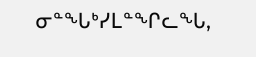ᓂᓐᖓᒃᓯᒪᓐᖏᓚᖓ,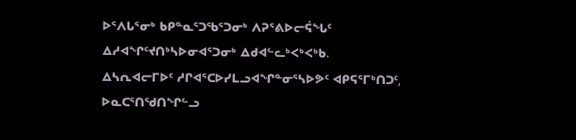ᐅᕐᐱᒐᕐᓂᒃ ᑲᑭᓐᓇᕐᑐᖃᕐᑐᓂᒃ ᐱᕈᕐᕕᐅᓕᕌᖓᑦ ᐃᓱᐊᖏᑦᔪᑎᒃᓴᐅᓂᐊᕐᑐᓂᒃ ᐃᑯᐊᓪᓚᒃᐸᒃᐸᒃᑲ.
ᐃᓴᕆᐊᓕᒥᐅᑦ ᓱᒋᐊᕐᑕᐅᓯᒪᓗᐊᖏᓐᓂᕐᓴᐅᕗᑦ ᐊᑭᕋᕐᒥᒃᑎᑐᑦ, ᐅᓇᑕᕐᑎᖁᑎᖏᓪᓗ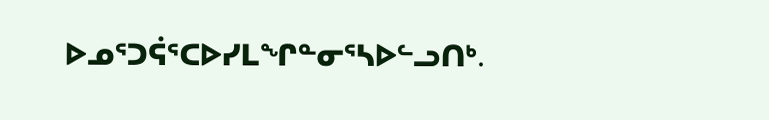ᐅᓄᕐᑐᕌᕐᑕᐅᓯᒪᖏᓐᓂᕐᓴᐅᓪᓗᑎᒃ.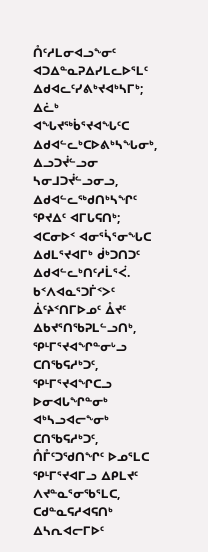ᑍᑦᓱᒪᓂᐊᓗᖕᓂᑦ ᐊᑐᐃᓐᓇᕈᐃᓯᒪᓚᐅᕐᒪᑦ ᐃᑯᐊᓚᑦᓯᕕᒃᔪᐊᒃᓴᒥᒃ; ᐃᓛᒃ ᐊᖓᔪᖅᑳᕐᔪᐊᖓᑦᑕ ᐃᑯᐊᓪᓚᒃᑕᐅᕕᒃᓴᖓᓂᒃ, ᐃᓗᑐᔫᓪᓗᓂ ᓴᓂᒧᑐᔫᓪᓗᓂᓗ, ᐃᑯᐊᓪᓚᖅᑯᑎᒃᓴᖏᑦ ᕿᔪᐃᑦ ᐊᒥᒐᕋᑎᒃ; ᐊᑕᓂᐅᑉ ᐊᓂᕐᓵᕐᓂᖓᑕ ᐃᑯᒪᕐᔪᐊᒥᒃ ᑰᒃᑐᑎᑐᑦ ᐃᑯᐊᓪᓚᒃᑎᑦᓱᒫᕐᐹ.
ᑲᑉᐱᐊᓇᕐᑐᒦᑉᐳᑦ ᐄᑦᔨᑉᑎᒥᐅᓄᑦ ᐂᔪᑦ ᐃᑲᔪᕐᑎᖃᕈᒪᓪᓗᑎᒃ, ᕿᒻᒥᕐᔪᐊᖏᓐᓂᒡᓗ ᑕᑎᖃᕋᓱᒃᑐᑦ, ᕿᒻᒥᕐᔪᐊᖏᑕᓗ ᐅᓂᐊᒐᖏᓐᓂᒃ ᐊᒃᓴᓗᐊᓕᖕᓂᒃ ᑕᑎᖃᕋᓱᒃᑐᑦ, ᑍᒤᑦᑐᖁᑎᖏᑦ ᐅᓄᕐᒪᑕ ᕿᒻᒥᕐᔪᐊᒥᓗ ᐃᑭᒪᔪᑦ ᐱᔪᓐᓇᕐᓂᖃᕐᒪᑕ, ᑕᑯᓐᓇᕋᓱᐊᕋᑎᒃ ᐃᓴᕆᐊᓕᒥᐅᑦ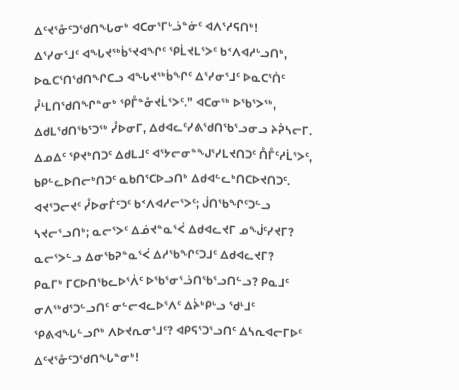ᐃᑦᔪᕐᓁᑦᑐᖁᑎᖓᓂᒃ ᐊᑕᓂᕐᒥᒡᓘᓐᓃᑦ ᐊᐱᕐᓱᕋᑎᒃ!
ᐃᕐᓯᓂᕐᒧᑦ ᐊᖓᔪᖅᑳᕐᔪᐊᖏᑦ ᕿᒫᔪᒪᕐᐳᑦ ᑲᑉᐱᐊᓱᒡᓗᑎᒃ, ᐅᓇᑕᕐᑎᖁᑎᖏᑕᓗ ᐊᖓᔪᖅᑳᖏᑦ ᐃᕐᓯᓂᕐᒧᑦ ᐅᓇᑕᕐᑏᑦ ᓮᒻᒪᑎᖁᑎᖏᓐᓂᒃ ᕿᒤᓐᓁᔪᒫᕐᐳᑦ.” ᐊᑕᓂᖅ ᐅᖃᕐᐳᖅ, ᐃᑯᒪᖁᑎᖃᕐᑐᖅ ᓮᐅᓂᒥ, ᐃᑯᐊᓚᑦᓯᕕᖁᑎᖃᕐᓗᓂᓗ ᔨᕉᓴᓕᒥ.
ᐃᓄᐃᑦ ᕿᔪᒃᑎᑐᑦ ᐃᑯᒪᒧᑦ ᐊᕐᔭᓕᓂᓐᖑᕐᓯᒪᔪᑎᑐᑦ ᑍᒤᑦᓱᒫᕐᐳᑦ, ᑲᑭᓪᓚᐅᑎᓕᒃᑎᑐᑦ ᓇᑲᑎᕐᑕᐅᓗᑎᒃ ᐃᑯᐊᓪᓚᒃᑎᑕᐅᔪᑎᑐᑦ.
ᐊᔪᕐᑐᓕᔪᑦ ᓮᐅᓂᒦᑦᑐᑦ ᑲᑉᐱᐊᓱᓕᕐᐳᑦ; ᒎᑎᖃᖏᑦᑐᓪᓗ ᓴᔪᓕᕐᓗᑎᒃ; ᓇᓕᕐᐳᑦ ᐃᓅᔪᓐᓇᕐᐹ ᐃᑯᐊᓚᔪᒥ ᓄᖒᑦᓯᔪᒥ? ᓇᓕᕐᐳᓪᓗ ᐃᓂᖃᕈᓐᓇᕐᐹ ᐃᓱᖃᖏᑦᑐᒧᑦ ᐃᑯᐊᓚᔪᒥ?
ᑭᓇᒥᒃ ᒥᑕᐅᑎᖃᓚᐅᕐᐲᑦ ᐅᖃᕐᓂᕐᓘᑎᖃᕐᓗᑎᓪᓗ? ᑭᓇᒧᑦ ᓂᐱᖅᑯᕐᑐᓪᓗᑎᑦ ᓂᓪᓕᐊᓚᐅᕐᐱᑦ ᐃᔩᒃᑭᒡᓗ ᖁᒻᒧᑦ ᕿᕕᐊᖓᓪᓗᒋᒃ ᐱᐅᔪᕆᓂᕐᒧᑦ? ᐊᑭᕋᕐᑐᕐᓗᑎᑦ ᐃᓴᕆᐊᓕᒥᐅᑦ ᐃᑦᔪᕐᓁᑦᑐᖁᑎᖓᓐᓂᒃ!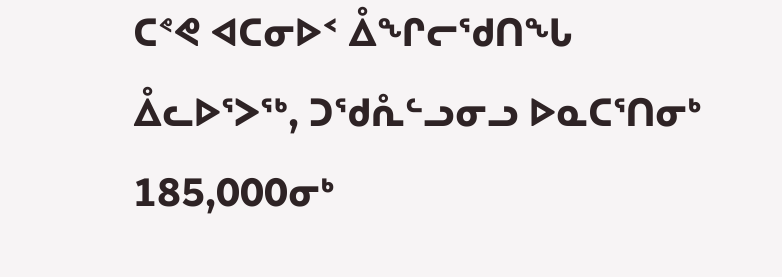ᑕᕝᕙ ᐊᑕᓂᐅᑉ ᐂᖏᓕᖁᑎᖓ ᐂᓚᐅᕐᐳᖅ, ᑐᖁᕅᓪᓗᓂᓗ ᐅᓇᑕᕐᑎᓂᒃ 185,000ᓂᒃ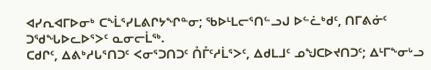ᐊᓯᕆᐊᒥᐅᓂᒃ ᑕᖕᒫᕐᓯᒪᕕᒋᔭᖏᓐᓂ; ᖃᐅᒻᒪᓕᕐᑎᓪᓗᒍ ᐅᓪᓛᒃᑯᑦ, ᑎᒥᕕᓃᑦ ᑐᖁᖓᐅᓚᐅᕐᐳᑦ ᓇᓂᓕᒫᖅ.
ᑕᑯᒋᑦ, ᐃᕕᒃᓱᒐᕐᑎᑐᑦ ᐸᓂᕐᑐᑎᑐᑦ ᑍᒤᑦᓱᒫᕐᐳᑦ, ᐃᑯᒪᒧᑦ ᓄᖑᑕᐅᔪᑎᑐᑦ; ᐃᒻᒥᖕᓂᒡᓗ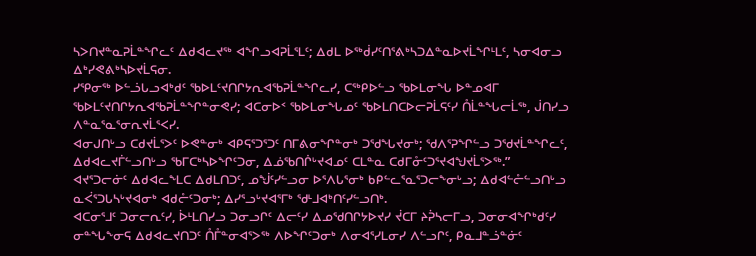ᓴᐳᑎᔪᓐᓇᕈᒫᓐᖏᓚᑦ ᐃᑯᐊᓚᔪᖅ ᐊᖏᓗᐊᕈᒫᕐᒪᑦ; ᐃᑯᒪ ᐅᖅᑰᓯᑦᑎᕐᕕᒃᓴᑐᐃᓐᓇᐅᔪᒫᖏᒻᒪᑦ, ᓴᓂᐊᓂᓗ ᐃᒃᓯᕙᕕᒃᓴᐅᔪᒫᕋᓂ.
ᓯᕿᓂᖅ ᐅᓪᓘᒐᓗᐊᒃᑯᑦ ᖃᐅᒪᑦᔪᑎᒋᔭᕆᐊᖃᕈᒫᓐᖏᓚᓯ, ᑕᖅᑭᐅᓪᓗ ᖃᐅᒪᓂᖓ ᐅᓐᓄᐊᒥ ᖃᐅᒪᑦᔪᑎᒋᔭᕆᐊᖃᕈᒫᓐᖏᓐᓂᕙᓯ; ᐊᑕᓂᐅᑉ ᖃᐅᒪᓂᖓᓄᑦ ᖃᐅᒪᑎᑕᐅᓕᕈᒫᕋᑦᓯ ᑍᒫᓐᖓᓕᒫᖅ, ᒎᑎᓯᓗ ᐱᓐᓇᕐᓇᕐᓂᕆᔪᒫᕐᐸᓯ.
ᐊᓂᒍᑎᒡᓗ ᑕᑯᔪᒫᕐᐳᑦ ᐅᕙᓐᓂᒃ ᐊᑭᕋᕐᑐᕐᑐᑦ ᑎᒥᕕᓂᖏᓐᓂᒃ ᑐᖁᖓᔪᓂᒃ; ᖁᐱᕐᕈᖏᓪᓗ ᑐᖁᔪᒫᓐᖏᓚᑦ, ᐃᑯᐊᓚᔪᒦᓪᓗᑎᒡᓗ ᖃᒥᑕᒃᓴᐅᖏᑦᑐᓂ, ᐃᓅᖃᑎᒌᒡᔪᐊᓄᑦ ᑕᒪᓐᓇ ᑕᑯᒥᓁᑦᑐᕐᔪᐊᖑᔪᒫᕐᐳᖅ.”
ᐊᔪᕐᑐᓕᓃᑦ ᐃᑯᐊᓚᖕᒪᑕ ᐃᑯᒪᑎᑐᑦ, ᓄᖒᑦᓯᓪᓗᓂ ᐅᕐᐱᒐᕐᓂᒃ ᑲᑭᓪᓚᕐᓇᕐᑐᓕᖕᓂᒡᓗ; ᐃᑯᐊᓪᓔᓪᓗᑎᒡᓗ ᓇᐹᕐᑐᒐᓴᒡᔪᐊᓂᒃ ᐊᑯᓔᑦᑐᓂᒃ; ᐃᓯᕐᓗᒡᔪᐊᕐᒥᒃ ᖁᒻᒧᐊᒃᑎᑦᓯᓪᓗᑎᒃ.
ᐊᑕᓂᕐᒧᑦ ᑐᓂᓕᕆᑦᓯ, ᐆᒻᒪᑎᓯᓗ ᑐᓂᓗᒋᑦ ᐃᓕᑦᓯ ᐃᓄᖁᑎᒋᔭᐅᔪᓯ ᔫᑕᒥ ᔨᕉᓴᓕᒥᓗ, ᑐᓂᓂᐊᖏᒃᑯᑦᓯ ᓂᓐᖓᖕᓂᕋ ᐃᑯᐊᓚᔪᑎᑐᑦ ᑍᒤᓐᓂᐊᕐᐳᖅ ᐱᐅᖏᑦᑐᓂᒃ ᐱᓂᐊᕐᓯᒪᓂᓯ ᐱᓪᓗᒋᑦ, ᑭᓇᒧᓐᓘᓐᓃᑦ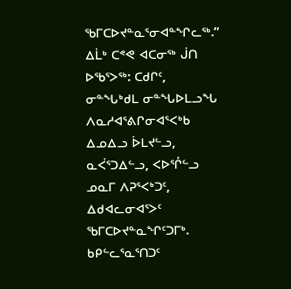ᖃᒥᑕᐅᔪᓐᓇᕐᓂᐊᓐᖏᓚᖅ.”
ᐃᒫᒃ ᑕᕝᕙ ᐊᑕᓂᖅ ᒎᑎ ᐅᖃᕐᐳᖅ: ᑕᑯᒋᑦ, ᓂᓐᖓᒃᑯᒪ ᓂᓐᖓᐅᒪᓗᖓ ᐱᓇᓱᐊᕐᕕᒋᓂᐊᕐᐸᒃᑲ ᐃᓄᐃᓗ ᐆᒪᔪᓪᓗ, ᓇᐹᕐᑐᐃᓪᓗ, ᐸᐅᕐᒊᓪᓗ ᓄᓇᒥ ᐱᕈᕐᐸᒃᑐᑦ, ᐃᑯᐊᓚᓂᐊᕐᐳᑦ ᖃᒥᑕᐅᔪᓐᓇᖏᑦᑐᒥᒃ.
ᑲᑭᓪᓚᕐᓇᕐᑎᑐᑦ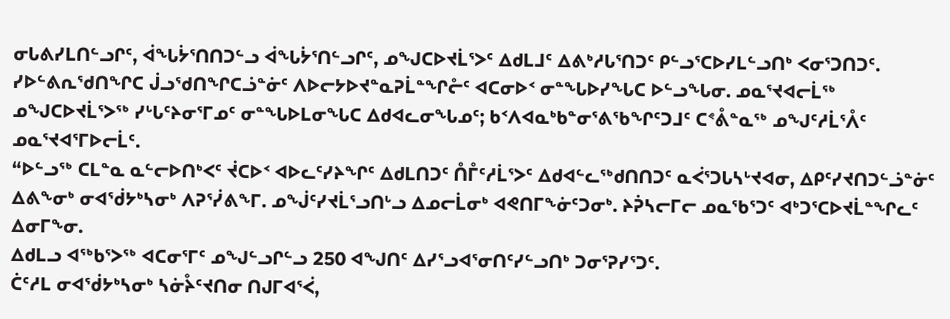ᓂᒐᕕᓯᒪᑎᓪᓗᒋᑦ, ᐋᖓᔮᕐᑎᑎᑐᓪᓗ ᐋᖓᔮᕐᑎᓪᓗᒋᑦ, ᓄᖑᑕᐅᔪᒫᕐᐳᑦ ᐃᑯᒪᒧᑦ ᐃᕕᒃᓱᒐᕐᑎᑐᑦ ᑭᓪᓗᕐᑕᐅᓯᒪᓪᓗᑎᒃ ᐸᓂᕐᑐᑎᑐᑦ.
ᓯᐅᓪᕕᕆᖁᑎᖏᑕ ᒎᓗᖁᑎᖏᑕᓘᓐᓃᑦ ᐱᐅᓕᔭᐅᔪᓐᓇᕈᒫᓐᖏᓔᑦ ᐊᑕᓂᐅᑉ ᓂᓐᖓᐅᓯᖓᑕ ᐅᓪᓗᖓᓂ. ᓄᓇᕐᔪᐊᓕᒫᖅ ᓄᖑᑕᐅᔪᒫᕐᐳᖅ ᓯᒡᒐᑦᔨᓂᕐᒥᓄᑦ ᓂᓐᖓᐅᒪᓂᖓᑕ ᐃᑯᐊᓚᓂᖓᓄᑦ; ᑲᑉᐱᐊᓇᒃᑲᓐᓂᕐᕕᖃᖏᑦᑐᒧᑦ ᑕᕝᕔᓐᓇᖅ ᓄᖑᑦᓱᒫᕐᐰᑦ ᓄᓇᕐᔪᐊᕐᒥᐅᓕᒫᑦ.
“ᐅᓪᓗᖅ ᑕᒪᓐᓇ ᓇᓪᓕᐅᑎᒃᐸᑦ ᔫᑕᐅᑉ ᐊᐅᓚᑦᓯᔨᖏᑦ ᐃᑯᒪᑎᑐᑦ ᑍᒤᑦᓱᒫᕐᐳᑦ ᐃᑯᐊᓪᓚᖅᑯᑎᑎᑐᑦ ᓇᐹᕐᑐᒐᓴᒡᔪᐊᓂ, ᐃᑭᑦᓯᔪᑎᑐᓪᓘᓐᓃᑦ ᐃᕕᖕᓂᒃ ᓂᐊᖂᔭᒃᓴᓂᒃ ᐱᕈᕐᓰᕕᖕᒥ. ᓄᖒᑦᓯᔪᒫᕐᓗᑎᒡᓗ ᐃᓄᓕᒫᓂᒃ ᐊᕙᑎᒥᖕᓃᑦᑐᓂᒃ. ᔨᕉᓴᓕᒥᓕ ᓄᓇᖃᕐᑐᑦ ᐊᒃᑐᕐᑕᐅᔪᒫᓐᖏᓚᑦ ᐃᓂᒥᖕᓂ.
ᐃᑯᒪᓗ ᐊᖅᑲᕐᐳᖅ ᐊᑕᓂᕐᒥᑦ ᓄᖑᓪᓗᒋᓪᓗ 250 ᐊᖑᑎᑦ ᐃᓯᕐᓗᐊᕐᓂᑎᑦᓯᓪᓗᑎᒃ ᑐᓂᕐᕈᓯᕐᑐᑦ.
ᑖᑦᓱᒪ ᓂᐊᖂᔭᒃᓴᓂᒃ ᓴᓃᔧᑦᔪᑎᓂ ᑎᒍᒥᐊᕐᐹ,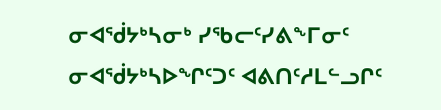ᓂᐊᖂᔭᒃᓴᓂᒃ ᓯᖃᓕᑦᓯᕕᖕᒥᓂᑦ ᓂᐊᖂᔭᒃᓴᐅᖏᑦᑐᑦ ᐊᕕᑎᑦᓱᒪᓪᓗᒋᑦ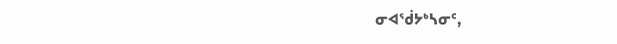ᓂᐊᖂᔭᒃᓴᓂᑦ,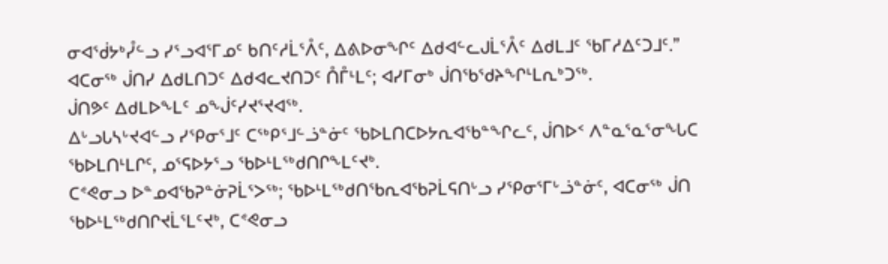ᓂᐊᖂᔭᒃᓮᓪᓗ ᓯᕐᓗᐊᕐᒥᓄᑦ ᑲᑎᑦᓱᒫᕐᐰᑦ, ᐃᕕᐅᓂᖏᑦ ᐃᑯᐊᓪᓚᒍᒫᕐᐰᑦ ᐃᑯᒪᒧᑦ ᖃᒥᓱᐃᑦᑐᒧᑦ.”
ᐊᑕᓂᖅ ᒎᑎᓯ ᐃᑯᒪᑎᑐᑦ ᐃᑯᐊᓚᔪᑎᑐᑦ ᑍᒤᒻᒪᑦ; ᐊᓯᒥᓂᒃ ᒎᑎᖃᖁᔨᖏᒻᒪᕆᒃᑐᖅ.
ᒎᑎᕗᑦ ᐃᑯᒪᐅᖕᒪᑦ ᓄᖒᑦᓯᔪᕐᔪᐊᖅ.
ᐃᒡᓗᒐᓴᒡᔪᐊᓪᓗ ᓯᕿᓂᕐᒧᑦ ᑕᖅᑭᕐᒧᓪᓘᓐᓃᑦ ᖃᐅᒪᑎᑕᐅᔭᕆᐊᖃᓐᖏᓚᑦ, ᒎᑎᐅᑉ ᐱᓐᓇᕐᓇᕐᓂᖓᑕ ᖃᐅᒪᑎᒻᒪᒋᑦ, ᓄᕐᕋᐅᔭᕐᓗ ᖃᐅᒻᒪᖅᑯᑎᒋᖕᒪᑦᔪᒃ.
ᑕᕝᕙᓂᓗ ᐅᓐᓄᐊᖃᕈᓐᓃᕈᒫᕐᐳᖅ; ᖃᐅᒻᒪᖅᑯᑎᖃᕆᐊᖃᕈᒫᕋᑎᒡᓗ ᓯᕿᓂᕐᒥᒡᓘᓐᓃᑦ, ᐊᑕᓂᖅ ᒎᑎ ᖃᐅᒻᒪᖅᑯᑎᒋᔪᒫᕐᒪᑦᔪᒃ, ᑕᕝᕙᓂᓗ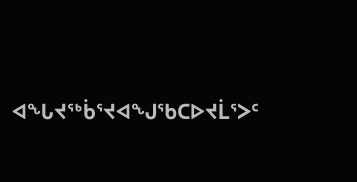ᐊᖓᔪᖅᑳᕐᔪᐊᖑᖃᑕᐅᔪᒫᕐᐳᑦ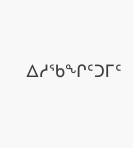ᐃᓱᖃᖏᑦᑐᒥᑦ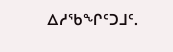ᐃᓱᖃᖏᑦᑐᒧᑦ.